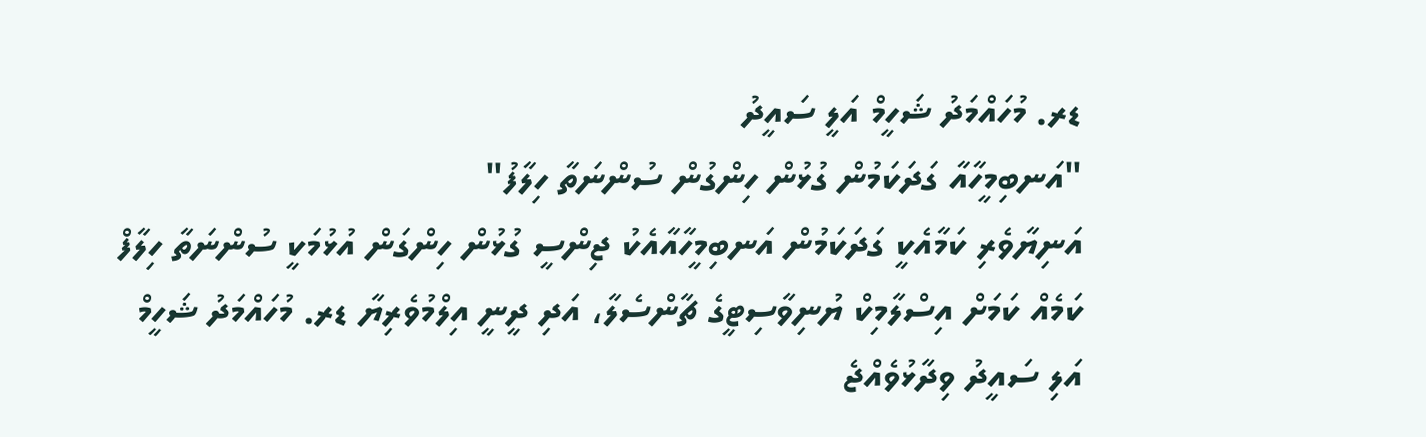ޑރ. މުހައްމަދު ޝަހީމް އަލީ ސައީދު
"އަނބިމީހާއާ ގަދަކަމުން ގުޅުން ހިންގުން ސުންނަތާ ހިލާފު"
އަނިޔާވެރި ކަމާއެކީ ގަދަކަމުން އަނބިމީހާއާއެކު ޖިންސީ ގުޅުން ހިންގަން އުޅުމަކީ ސުންނަތާ ހިލާފް ކަމެއް ކަމަށް އިސްލާމިކް ޔުނިވާސިޓީގެ ޗާންސެލާ، އަދި ދީނީ އިލްމުވެރިޔާ ޑރ. މުހައްމަދު ޝަހީމް އަލި ސައީދު ވިދާޅުވެއްޖެ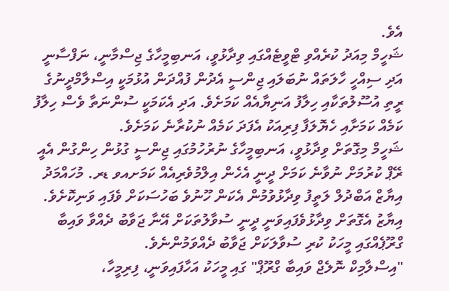އެވެ.
ޝަހީމް މިއަދު ކުރެއްވި ޓްވީޓެއްގައި ވިދާޅުވީ، އަނބިމީހާގެ ޖިސްމާނީ، ނަފްސާނީ އަދި ސިއްހީ ހާލަތައް ނުބަލައި ޖިންސީ އެދުން ފުއްދަން އުޅުމަކީ އިސްލާމްދީނުގެ ރީތި އުސޫލުތަކާއި ހިލާފު އަނިޔާއެއް ކަމަށެވެ. އަދި އެކަމަކީ ސުންނަތާ ވެސް ހިލާފު ކަމެއް ކަމަށާއި ހެޔޮލަފާ ފިރިއަކު އެފަދަ ކަމެއް ނުކުރާނެ ކަމަށެވެ.
ޝަހީމް މިގޮތަށް ވިދާޅުވީ، އަނބިމީހާގެ ނުރުހުމުގައި ޖިންސީ ގުޅުން ހިންގުން އެއީ ރޭޕް ކުރުމަށް ނުވާނެ ކަމަށް ދީނީ އެހެން އިލްމުވެރިއެއް ކަމަށއވ ޑރ. މުހައްމަދު އިޔާޒް އަބްދުލް ލަތީފު ވިދާޅުވުމުން އެކަން ހޫނުވެ ބަހުސަކަށް ވެފައި ވަނިކޮށެވެ. އިޔާޒު އެގޮތަށް ވިދާޅުވެފައިވަނީ ދީނީ ސުވާލުތަކަށް އޭނާ ޖަވާބު ދެއްވާ ވައިބާ ގްރޫޕެއްގައި މީހަކު ކުރި ސުވާލަކަށް ޖަވާބު ދެއްވަމުންނެވެ.
"އިސްލާމިކް ނޮލެޖް ވައިބާ ގްރޫޕް" ގައި މީހަކު އަހާފައިވަނީ، ފިރިމީހާ،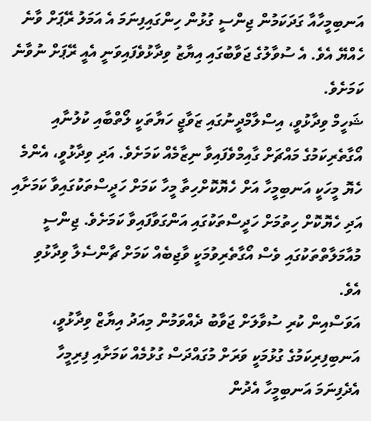އަނބިމީހާއާ ގަދަކަމުން ޖިންސީ ގުޅުން ހިންގައިފިނަމަ އެ އަމަލު ރޭޕަށް ވާނެ ހެއްޔޭ އެވެ. އެ ސުވާލުގެ ޖަވާބުގައި އިޔާޒު ވިދާޅުވެފައިވަނީ އެއީ ރޭޕަށް ނުވާނެ ކަމަށެވެ.
ޝަހީމް ވިދާޅުވީ، އިސްލާމްދީނުގައި ޒަވާޖީ ހަޔާތަކީ ލޯތްބާއި ކުލުނާއި އޯގާތެރިކަމުގެ މައްޗަށް ގާއިމްވެފައިވާ ނިޒާމެއް ކަމަށެވެ. އަދި ވިދާޅުވީ، އެންމެ ހެޔޮ މީހަކީ އަނބިމީހާ އަށް ހެޔޮކޮށްހިތާ މީހާ ކަމަށް ހަދީސްތަކުގައިވާ ކަމަށާއި އަދި ހެޔޮކޮށް ހިތުމަށް ހަދީސްތަކުގައި އަންގަވާފައިވާ ކަމަށެވެ. ޖިންސީ މުއާމަލާތްތަކުގައި ވެސް އޯގާތެރިވުމަކީ ވާޖިބެއް ކަމަށް ޗާންސެލާ ވިދާޅުވި އެވެ.
އަވަސްއިން ކުރި ސުވާލަށް ޖަވާބު ދެއްވަމުން މިއަދު އިޔާޒް ވިދާޅުވީ، އަނބިފިރިކަމުގެ ގުޅުމަކީ ވަރަށް މުގައްދަސް ގުޅުމެއް ކަމަށާއި ފިރިމީހާ އެދެފިނަމަ އަނބިމީހާ އެދުން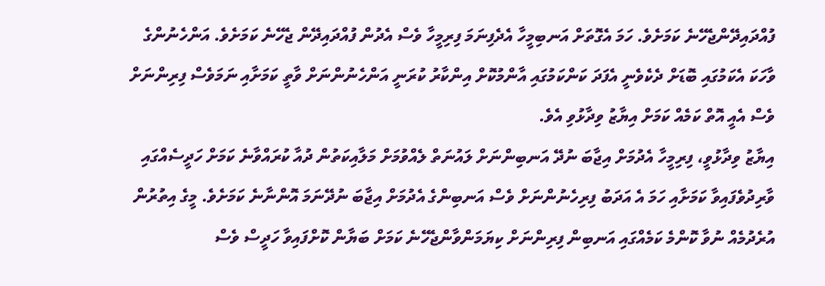ފުއްދައިދޭންޖެހޭނެ ކަމަށެވެ. ހަމަ އެގޮތަށް އަނބިމީހާ އެދެފިނަމަ ފިރިމީހާ ވެސް އެދުން ފުއްދައިދޭން ޖެހޭނެ ކަމަށެވެ. އަންހެނުންގެ ވާހަކަ އެކަމުގައި ބޮޑަށް ދެކެވެނީ އެފަދަ ކަންކަމުގައި އާންމުކޮށް އިންކާރު ކުރަނީ އަންހެނުންނަށް ވާތީ ކަމަށާއި ނަމަވެސް ފިރިންނަށް ވެސް އެއީ އޮތް ކަމެއް ކަމަށް އިޔާޒު ވިދާޅުވި އެވެ.
އިޔާޒު ވިދާޅުވީ، ފިރިމީހާ އެދުމަށް އިޖާބަ ނުދޭ އަނބިންނަށް ލައުނަތް ލެއްވުމަށް މަލާއިކަތުން ދުއާ ކުރައްވާނެ ކަމަށް ހަދީސެއްގައި ވާރިދުވެފައިވާ ކަމަށާއި ހަމަ އެ އަދަބު ފިރިހެނުންނަށް ވެސް އަނބިންގެ އެދުމަށް އިޖާބަ ނުދޭނަމަ އޮންނާނެ ކަމަށެވެ. މީގެ އިތުރުން އުރެދުމެއް ނުވާ ކޮންމެ ކަމެއްގައި އަނބިން ފިރިންނަށް ކިޔަމަންވާންޖެހޭނެ ކަމަށް ބަޔާން ކޮށްފައިވާ ހަދީސް ވެސް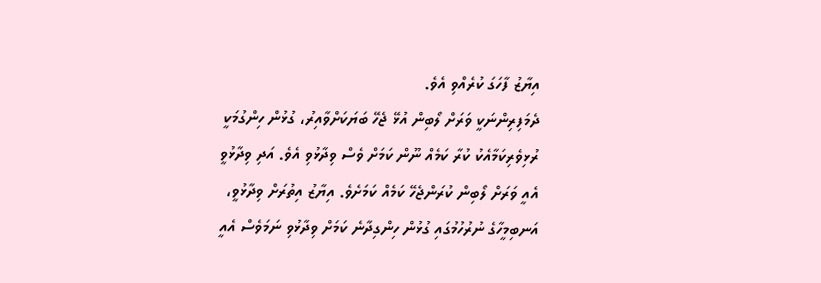އިޔާޒު ފާހަގަ ކުރެއްވި އެވެ.
ދެމަފިރިންނަކީ ވަރަށް ލޯބިން އުޅޭ ޖެހޭ ބަޔަކަށްވާއިރު، ގުޅުން ހިންގުމަކީ ރުޅިވެރިކަމާއެކު ކުރާ ކަމެއް ނޫން ކަމަށް ވެސް ވިދާޅުވި އެވެ. އަދި ވިދާޅުވީ އެއީ ވަރަށް ލޯބިން ކުރަންޖެހޭ ކަމެއް ކަމަށެވެ. އިޔާޒު އިތުރަށް ވިދާޅުވީ، އަނބިމީހާގެ ނުރުހުމުގައި ގުޅުން ހިންގިދާނެ ކަމަށް ވިދާޅުވި ނަމަވެސް އެއީ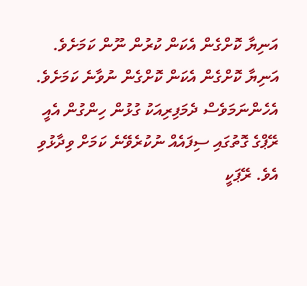އަނިޔާ ކޮށްގެން އެކަން ކުރުން ނޫން ކަމަށެވެ. އަނިޔާ ކޮށްގެން އެކަން ކޮށްގެން ނުވާނެ ކަމަށެވެ.
އެހެންނަމަވެސް ދެމަފިރިއަކު ގުޅުން ހިންގުން އެއީ ރޭޕްގެ ގޮތުގައި ސިފައެއް ނުކުރެވޭނެ ކަމަށް ވިދާޅުވި އެވެ. ރޭޕަކީ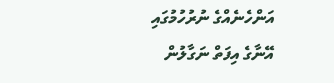އަންހެނެއްގެ ނުރުހުމުގައި އޭނާގެ އިފަތް ނަގާލުން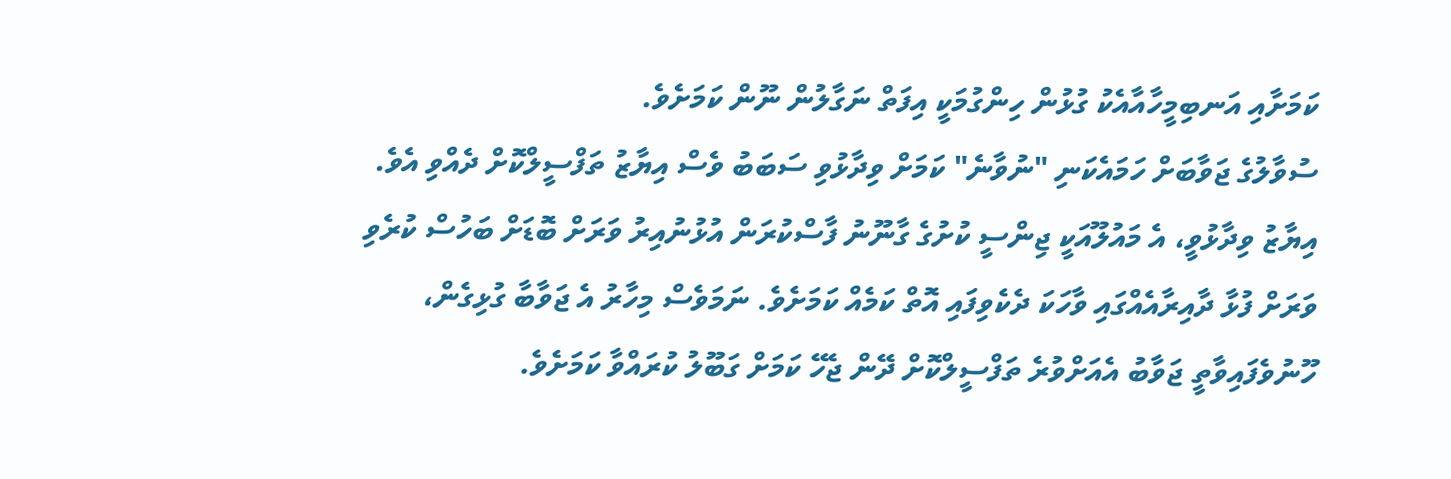ކަމަށާއި އަނބިމީހާއާއެކު ގުޅުން ހިންގުމަކީ އިފަތް ނަގާލުން ނޫން ކަމަށެވެ.
ސުވާލުގެ ޖަވާބަށް ހަމައެކަނި "ނުވާނެ" ކަމަށް ވިދާޅުވި ސަބަބު ވެސް އިޔާޒު ތަފްސީލްކޮށް ދެއްވި އެވެ. އިޔާޒު ވިދާޅުވީ، އެ މައުލޫއަކީ ޖިންސީ ކުށުގެ ގާނޫނު ފާސްކުރަން އުޅުނުއިރު ވަރަށް ބޮޑަށް ބަހުސް ކުރެވި ވަރަށް ފުޅާ ދާއިރާއެއްގައި ވާހަކަ ދެކެވިފައި އޮތް ކަމެއް ކަމަށެވެ. ނަމަވެސް މިހާރު އެ ޖަވާބާ ގުޅިގެން، ހޫނުވެފައިވާތީ ޖަވާބު އެއަށްވުރެ ތަފްސީލްކޮށް ދޭން ޖެހޭ ކަމަށް ގަބޫލު ކުރައްވާ ކަމަށެވެ.